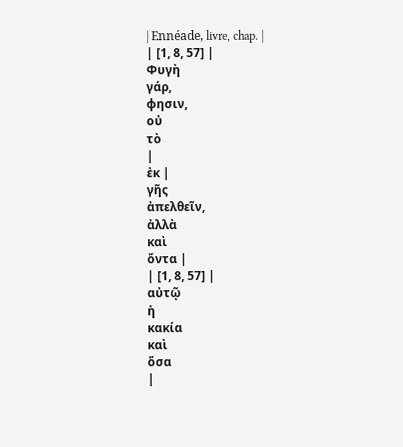| Ennéade, livre, chap. |
| [1, 8, 57] |
Φυγὴ
γάρ,
φησιν,
οὐ
τὸ
|
ἐκ |
γῆς
ἀπελθεῖν,
ἀλλὰ
καὶ
ὄντα |
| [1, 8, 57] |
αὐτῷ
ἡ
κακία
καὶ
ὅσα
|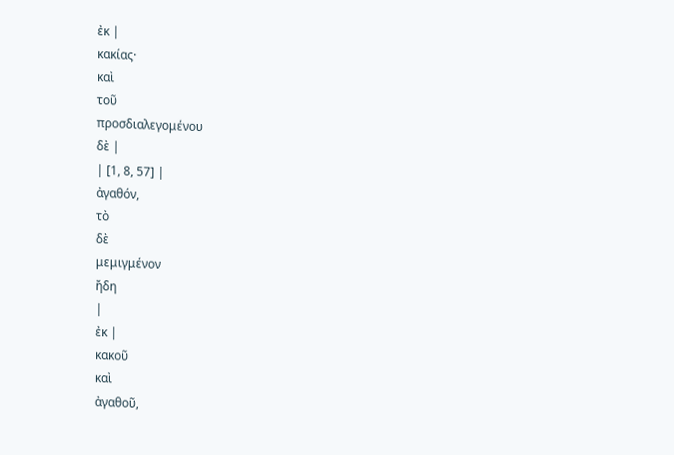ἐκ |
κακίας·
καὶ
τοῦ
προσδιαλεγομένου
δὲ |
| [1, 8, 57] |
ἀγαθόν,
τὸ
δὲ
μεμιγμένον
ἤδη
|
ἐκ |
κακοῦ
καὶ
ἀγαθοῦ,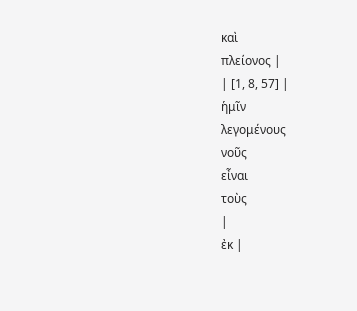καὶ
πλείονος |
| [1, 8, 57] |
ἡμῖν
λεγομένους
νοῦς
εἶναι
τοὺς
|
ἐκ |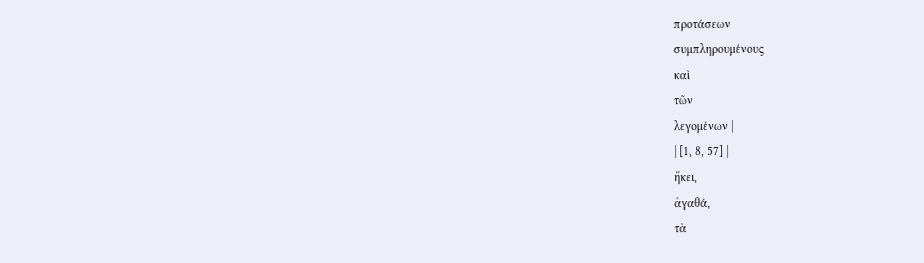προτάσεων
συμπληρουμένους
καὶ
τῶν
λεγομένων |
| [1, 8, 57] |
ἥκει,
ἀγαθά,
τὰ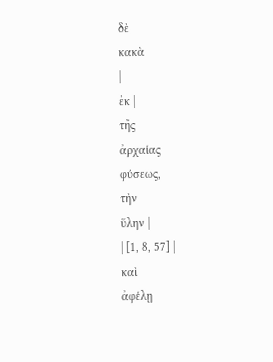δὲ
κακὰ
|
ἐκ |
τῆς
ἀρχαίας
φύσεως,
τὴν
ὕλην |
| [1, 8, 57] |
καὶ
ἀφέλῃ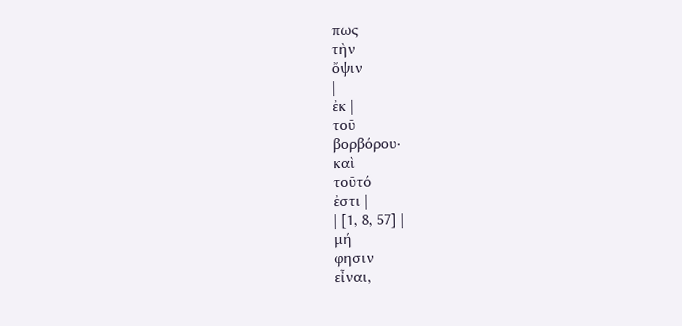πως
τὴν
ὄψιν
|
ἐκ |
τοῦ
βορβόρου·
καὶ
τοῦτό
ἐστι |
| [1, 8, 57] |
μή
φησιν
εἶναι,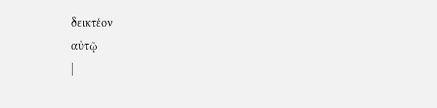δεικτέον
αὐτῷ
|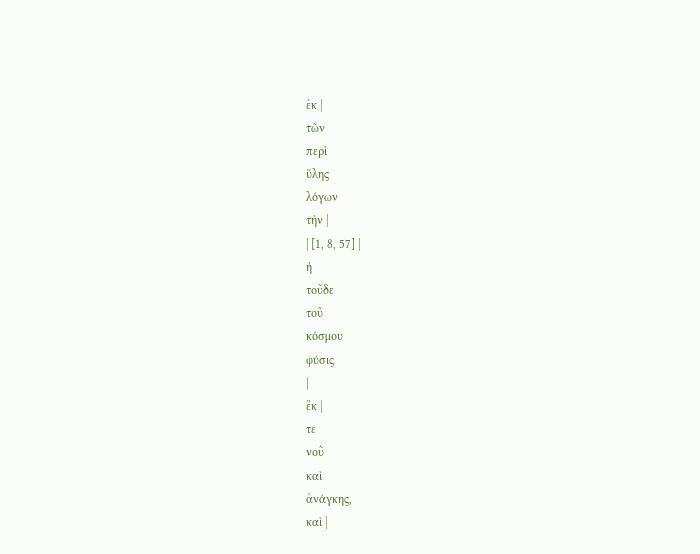ἐκ |
τῶν
περὶ
ὕλης
λόγων
τὴν |
| [1, 8, 57] |
ἡ
τοῦδε
τοῦ
κόσμου
φύσις
|
ἔκ |
τε
νοῦ
καὶ
ἀνάγκης,
καὶ |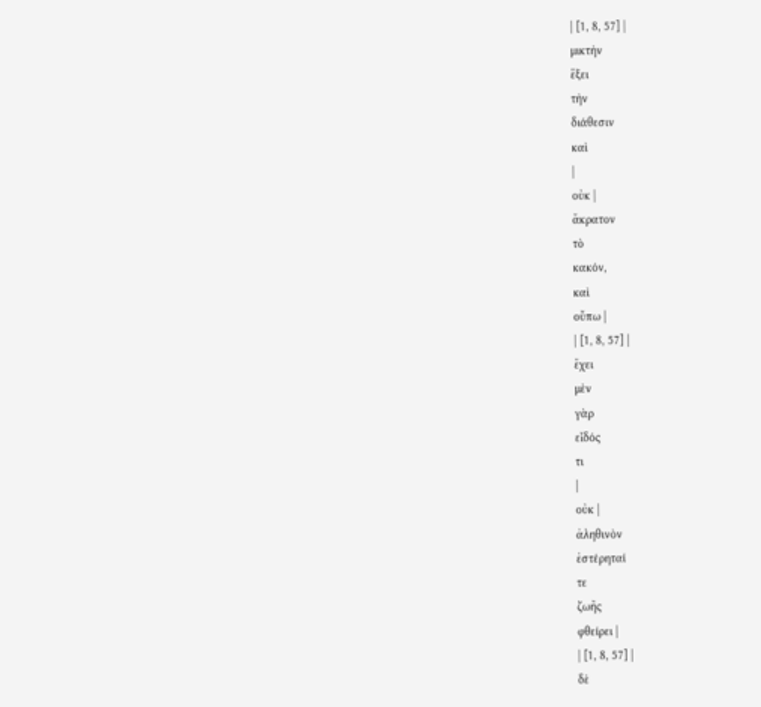| [1, 8, 57] |
μικτὴν
ἕξει
τὴν
διάθεσιν
καὶ
|
οὐκ |
ἄκρατον
τὸ
κακόν,
καὶ
οὔπω |
| [1, 8, 57] |
ἔχει
μὲν
γὰρ
εἶδός
τι
|
οὐκ |
ἀληθινὸν
ἐστέρηταί
τε
ζωῆς
φθείρει |
| [1, 8, 57] |
δὲ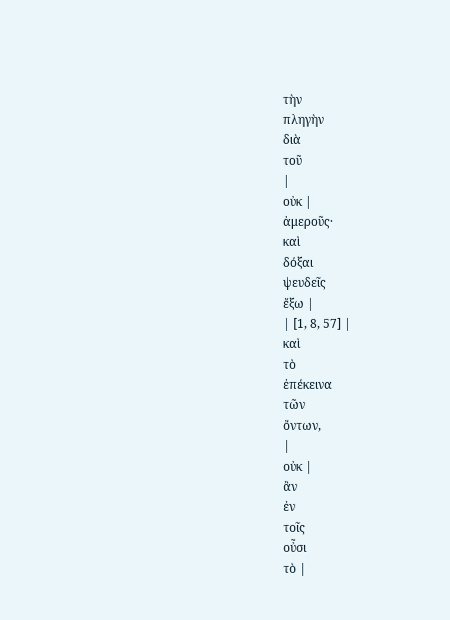τὴν
πληγὴν
διὰ
τοῦ
|
οὐκ |
ἀμεροῦς·
καὶ
δόξαι
ψευδεῖς
ἔξω |
| [1, 8, 57] |
καὶ
τὸ
ἐπέκεινα
τῶν
ὄντων,
|
οὐκ |
ἂν
ἐν
τοῖς
οὖσι
τὸ |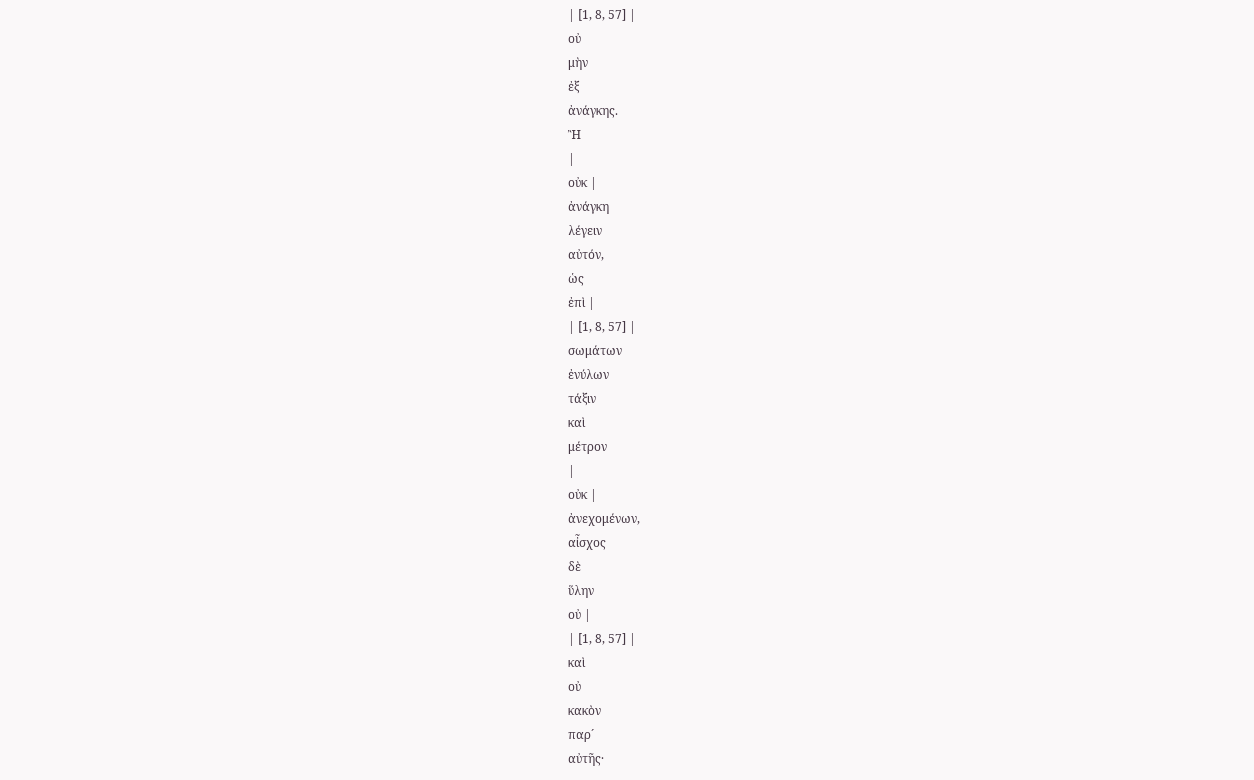| [1, 8, 57] |
οὐ
μὴν
ἐξ
ἀνάγκης.
Ἢ
|
οὐκ |
ἀνάγκη
λέγειν
αὐτόν,
ὡς
ἐπὶ |
| [1, 8, 57] |
σωμάτων
ἐνύλων
τάξιν
καὶ
μέτρον
|
οὐκ |
ἀνεχομένων,
αἶσχος
δὲ
ὕλην
οὐ |
| [1, 8, 57] |
καὶ
οὐ
κακὸν
παρ´
αὐτῆς·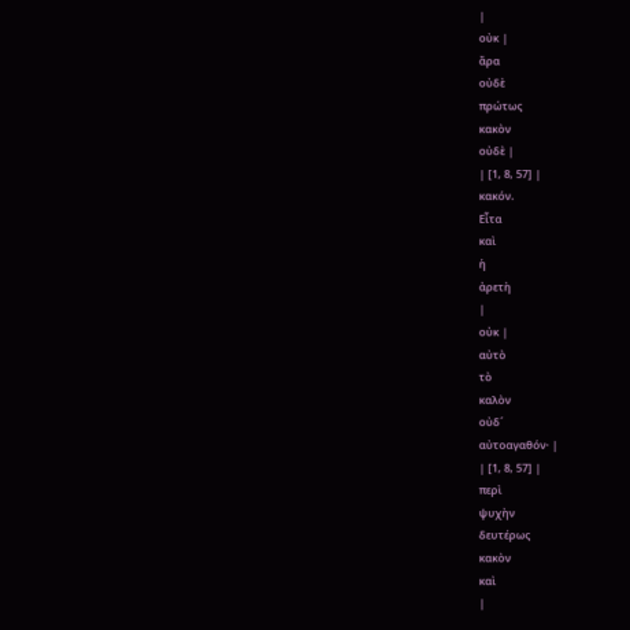|
οὐκ |
ἄρα
οὐδὲ
πρώτως
κακὸν
οὐδὲ |
| [1, 8, 57] |
κακόν.
Εἶτα
καὶ
ἡ
ἀρετὴ
|
οὐκ |
αὐτὸ
τὸ
καλὸν
οὐδ´
αὐτοαγαθόν· |
| [1, 8, 57] |
περὶ
ψυχὴν
δευτέρως
κακὸν
καὶ
|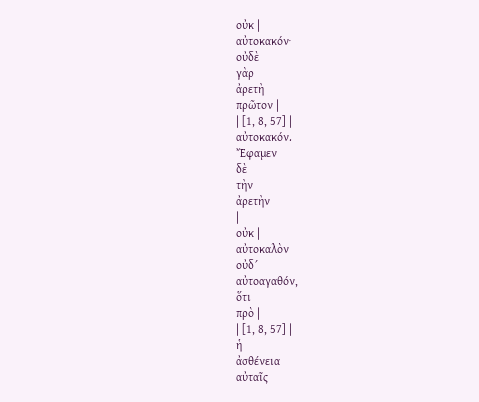οὐκ |
αὐτοκακόν·
οὐδὲ
γὰρ
ἀρετὴ
πρῶτον |
| [1, 8, 57] |
αὐτοκακόν.
Ἔφαμεν
δὲ
τὴν
ἀρετὴν
|
οὐκ |
αὐτοκαλὸν
οὐδ´
αὐτοαγαθόν,
ὅτι
πρὸ |
| [1, 8, 57] |
ἡ
ἀσθένεια
αὐταῖς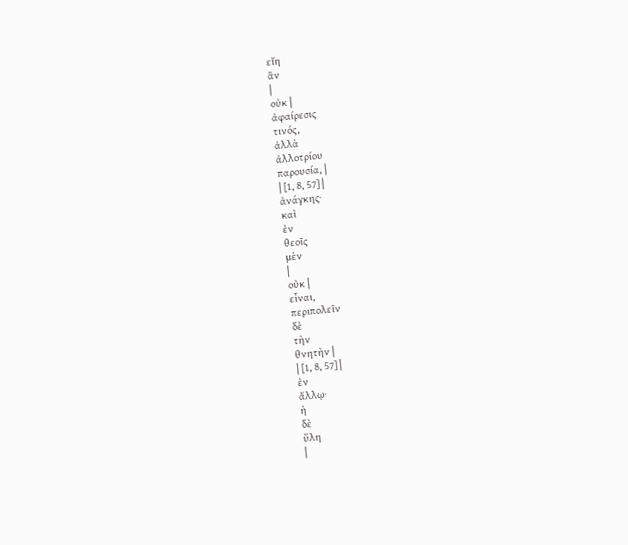εἴη
ἂν
|
οὐκ |
ἀφαίρεσις
τινός,
ἀλλὰ
ἀλλοτρίου
παρουσία, |
| [1, 8, 57] |
ἀνάγκης·
καὶ
ἐν
θεοῖς
μὲν
|
οὐκ |
εἶναι,
περιπολεῖν
δὲ
τὴν
θνητὴν |
| [1, 8, 57] |
ἐν
ἄλλῳ·
ἡ
δὲ
ὕλη
|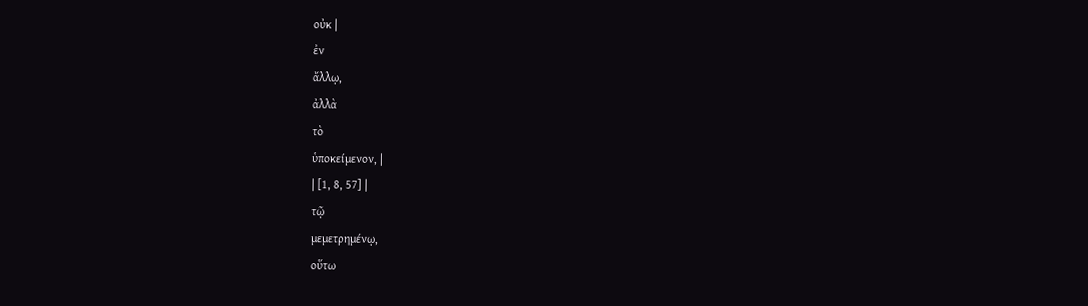οὐκ |
ἐν
ἄλλῳ,
ἀλλὰ
τὸ
ὑποκείμενον, |
| [1, 8, 57] |
τῷ
μεμετρημένῳ,
οὕτω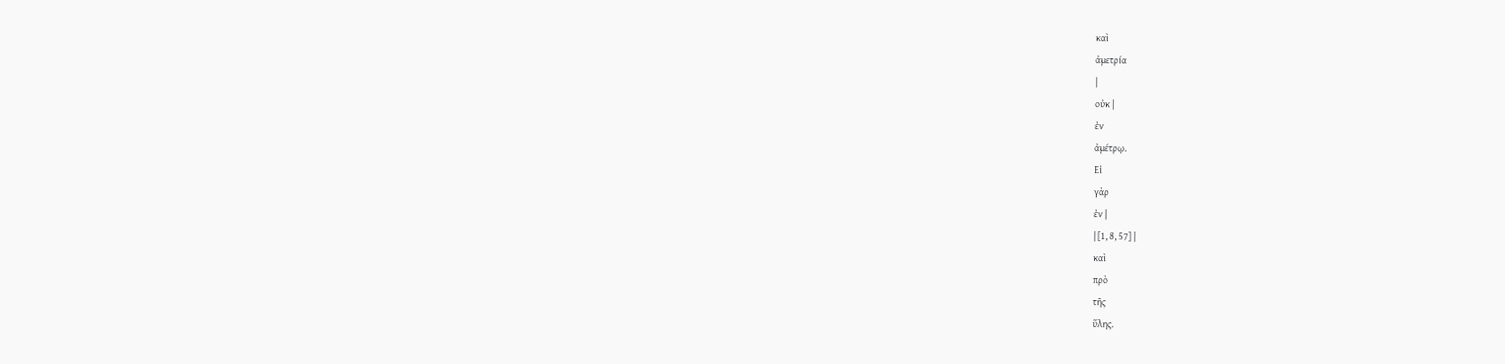καὶ
ἀμετρία
|
οὐκ |
ἐν
ἀμέτρῳ.
Εἰ
γὰρ
ἐν |
| [1, 8, 57] |
καὶ
πρὸ
τῆς
ὕλης.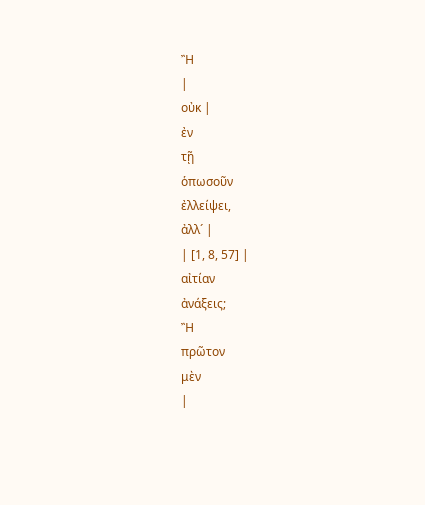Ἢ
|
οὐκ |
ἐν
τῇ
ὁπωσοῦν
ἐλλείψει,
ἀλλ´ |
| [1, 8, 57] |
αἰτίαν
ἀνάξεις;
Ἢ
πρῶτον
μὲν
|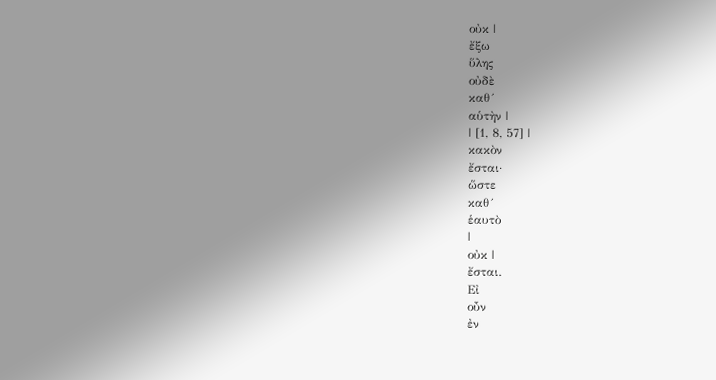οὐκ |
ἔξω
ὕλης
οὐδὲ
καθ´
αὑτὴν |
| [1, 8, 57] |
κακὸν
ἔσται·
ὥστε
καθ´
ἑαυτὸ
|
οὐκ |
ἔσται.
Εἰ
οὖν
ἐν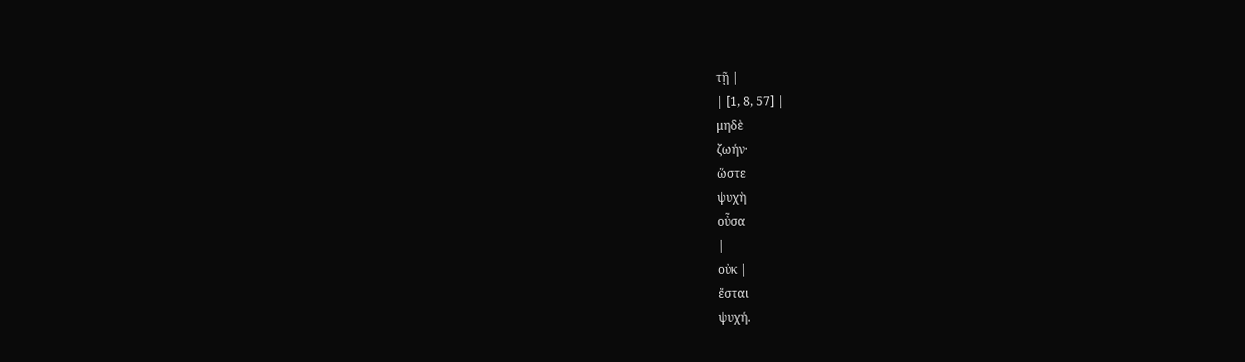τῇ |
| [1, 8, 57] |
μηδὲ
ζωήν·
ὥστε
ψυχὴ
οὖσα
|
οὐκ |
ἔσται
ψυχή.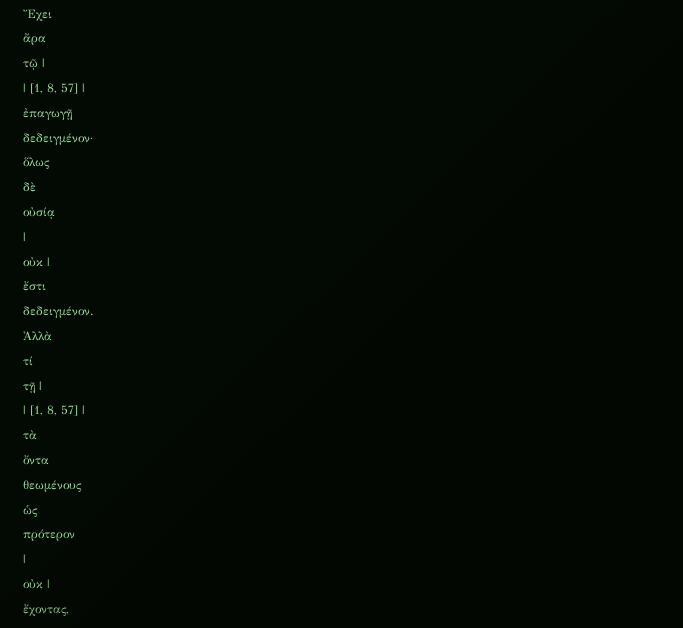Ἔχει
ἄρα
τῷ |
| [1, 8, 57] |
ἐπαγωγῇ
δεδειγμένον·
ὅλως
δὲ
οὐσίᾳ
|
οὐκ |
ἔστι
δεδειγμένον.
Ἀλλὰ
τί
τῇ |
| [1, 8, 57] |
τὰ
ὄντα
θεωμένους
ὡς
πρότερον
|
οὐκ |
ἔχοντας,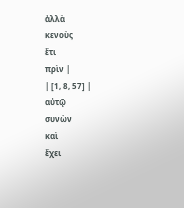ἀλλὰ
κενοὺς
ἔτι
πρὶν |
| [1, 8, 57] |
αὐτῷ
συνὼν
καὶ
ἔχει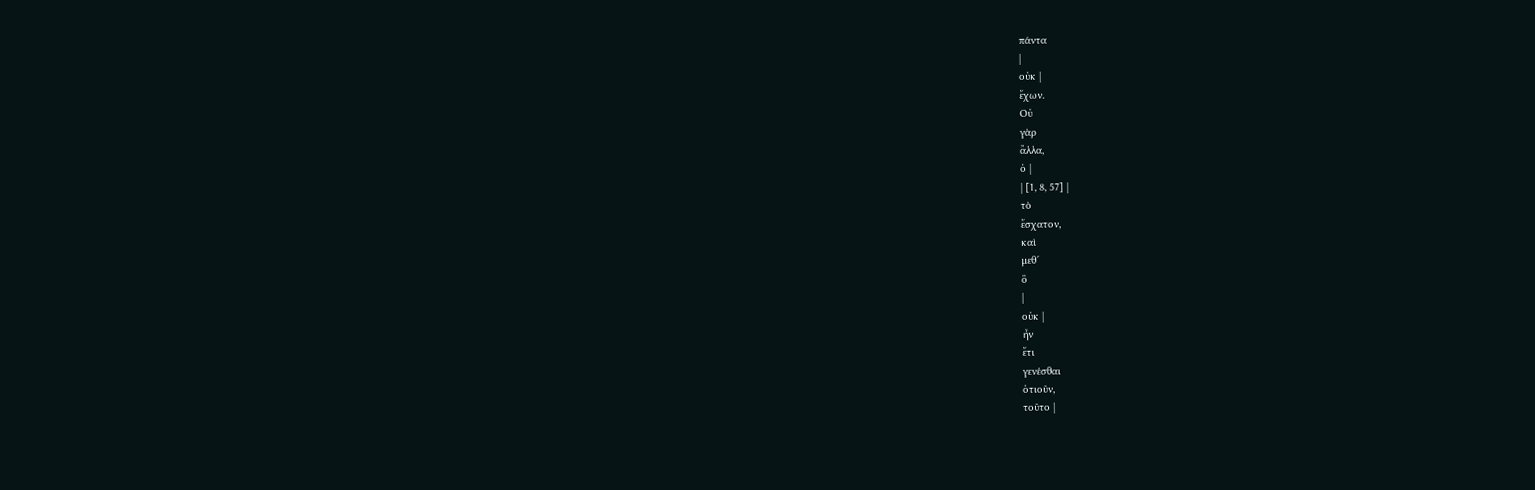πάντα
|
οὐκ |
ἔχων.
Οὐ
γὰρ
ἄλλα,
ὁ |
| [1, 8, 57] |
τὸ
ἔσχατον,
καὶ
μεθ´
ὃ
|
οὐκ |
ἦν
ἔτι
γενέσθαι
ὁτιοῦν,
τοῦτο |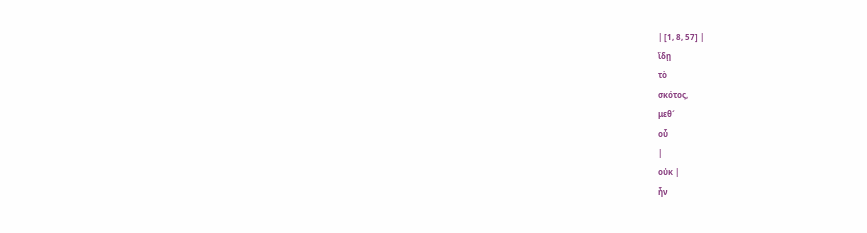| [1, 8, 57] |
ἴδῃ
τὸ
σκότος,
μεθ´
οὗ
|
οὐκ |
ἦν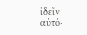ἰδεῖν
αὐτό·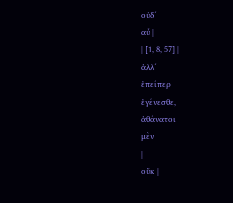οὐδ´
αὖ |
| [1, 8, 57] |
ἀλλ´
ἐπείπερ
ἐγένεσθε,
ἀθάνατοι
μὲν
|
οὔκ |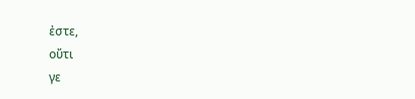ἐστε,
οὔτι
γε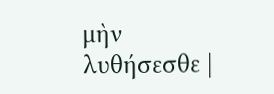μὴν
λυθήσεσθε |